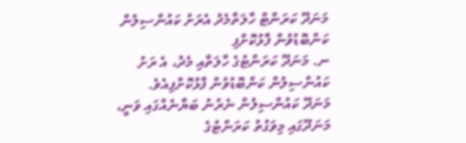މަނަދޫ ކަރަންޓް ހާލަތާމެދު އެރަށު ކައުންސިލުން ކަންބޮޑުވުން ފާޅުކޮށްފި
ނ. މަނަދޫ ކަރަންޓުގެ ހާލަތާއި މެދު، އެ ރަށު ކައުންސިލުން ކަންބޮޑުވުން ފާޅުކޮށްފިއެވެ.
މަނަދޫ ކައުންސިލުން ނެރުނު ބަޔާނެއްގައި ވަނީ، މަނަދޫގައި މިވަގުތު ކަރަންޓުގެ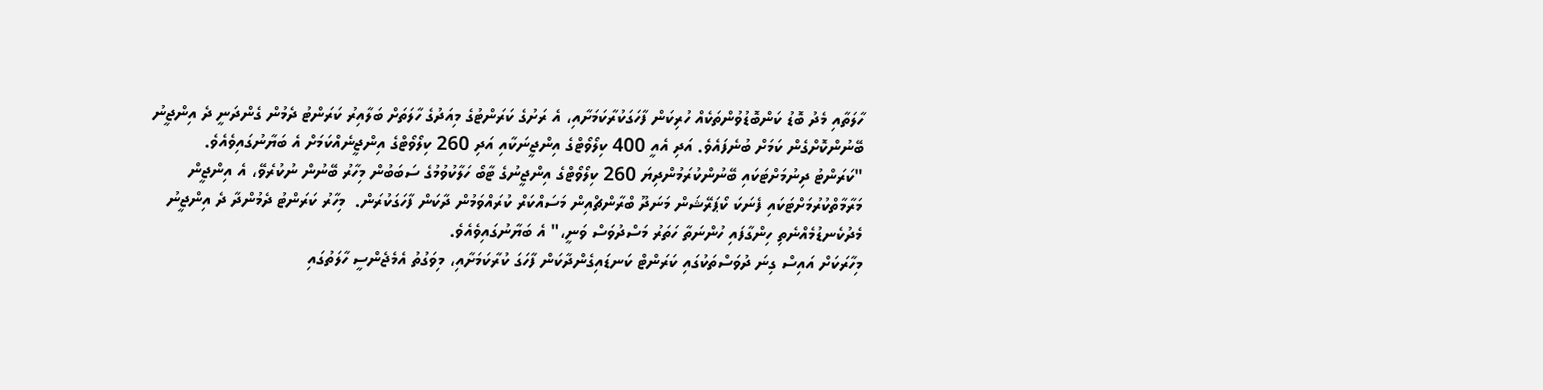ހާލަތާއި މެދު ބޮޑު ކަންބޮޑުވުންތަކެއް ހުރިކަން ފާހަގަކުރާކަމަށާއި، އެ ރަށުގެ ކަރަންޓުގެ މިއަދުގެ ހާލަތަށް ބަލާއިރު ކަރަންޓު ދެމުން ގެންދަނީ ދެ އިންޖީނު ބޭނުންކޮށްގެން ކަމަށް ބުނެފައެވެ. އަދި އެއީ 400 ކިލޯވޯޓްގެ އިންޖީނަކާއި އަދި 260 ކިލޯވޯޓްގެ އިންޖީނެއްކަމަށް އެ ބަޔާނުގައިވެއެވެ.
"ކަރަންޓު ދިނުމަށްޓަކައި ބޭނުންކުރަމުންދިޔަ 260 ކިލޯވޯޓްގެ އިންޖީނުގެ ޓާބޯ ހަލާކުވުމުގެ ސަބަބުން މިހާރު ބޭނުން ނުކުރެވޭ، އެ އިންޖީން މަރާމާތްކުރުމަށްޓަކައި ފެނަކަ ކޯޕަރޭޝަން މަނަދޫ ބްރާންޗްއިން މަސައްކަރް ކުރައްވަމުން ދާކަން ފާހަގަކުރަން.  މިހާރު ކަރަންޓު ދެމުންދާ ދެ އިންޖީނު މެދުކެނޑުމެއްނެތި ހިންގާފައި ހުންނަތާ ހަތަރު މަސްދުވަސް ވަނީ،" އެ ބަޔާނުގައިވެއެވެ.
މިހާރަކަށް އައިސް ގިނަ ދުވަސްތަކުގައި ކަރަންޓް ކަނޑައިގެންދާކަން ފާހަގަ ކުރާކަމަށާއި، މިވަގުތު އެމެޖެންސީ ހާލަތުގައި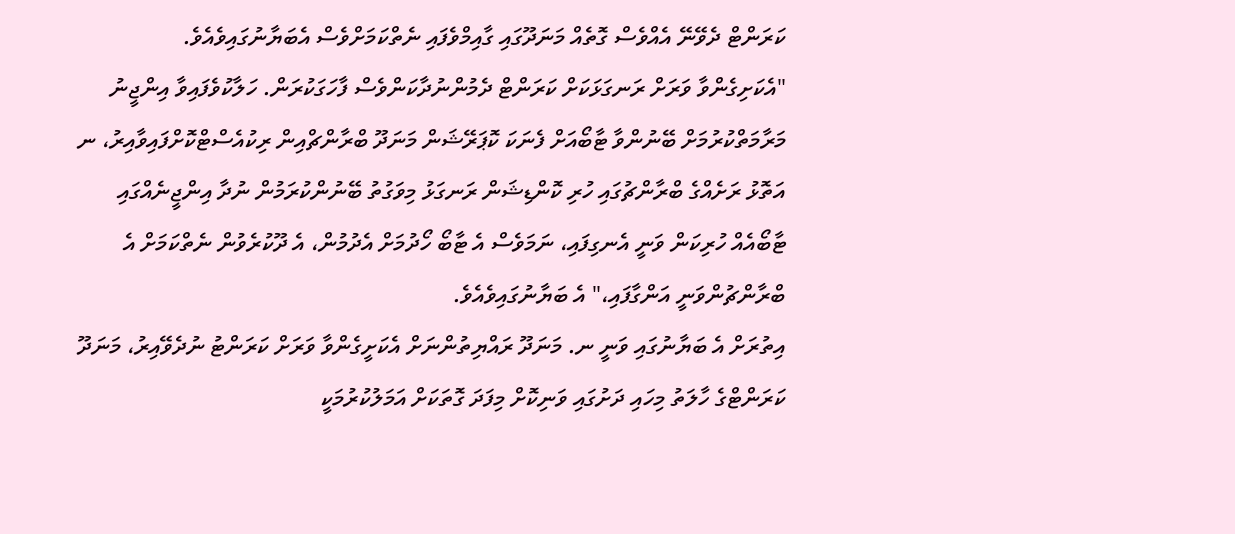ކަރަންޓް ދެވޭނޭ އެއްވެސް ގޮތެއް މަނަދޫގައި ގާއިމްވެފައި ނެތްކަމަށްވެސް އެބަޔާނުގައިވެއެވެ.
"އެކަށިގެންވާ ވަރަށް ރަނގަޅަކަށް ކަރަންޓް ދެމުންނުދާކަންވެސް ފާހަގަކުރަން. ހަލާކުވެފައިވާ އިންޖީނު މަރާމަތްކުރުމަށް ބޭނުންވާ ޓާބޯއަށް ފެނަކަ ކޮޕަރޭޝަން މަނަދޫ ބްރާންޗްއިން ރިކުއެސްޓްކޮށްފައިވާއިރު، ނ އަތޮޅު ރަށެއްގެ ބްރާންޗުގައި ހުރި ކޮންޑިޝަން ރަނގަޅު މިވަގުތު ބޭނުންކުރަމުން ނުދާ އިންޖީނެއްގައި ޓާބޯއެއް ހުރިކަން ވަނީ އެނގިފައި، ނަމަވެސް އެ ޓާބޯ ހޯދުމަށް އެދުމުން، އެ ދޫކުރެވުން ނެތްކަމަށް އެ ބްރާންޗުންވަނީ އަންގާފައި،" އެ ބަޔާނުގައިވެއެވެ.
އިތުރަށް އެ ބަޔާނުގައި ވަނީ ނ. މަނަދޫ ރައްޔިތުންނަށް އެކަށީގެންވާ ވަރަށް ކަރަންޓު ނުދެވޭއިރު، މަނަދޫ ކަރަންޓްގެ ހާލަތު މިހައި ދަށުގައި ވަނިކޮށް މިފަދަ ގޮތަކަށް އަމަލުކުރުމަކީ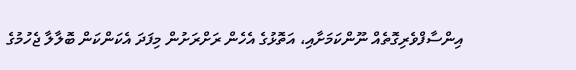އިންސާފްވެރިގޮތެއް ނޫންކަމަށާއި، އަތޮޅުގެ އެހެން ރަށްރަށުން މިފަދަ އެކަންކަން ބޮލާލާ ޖެހުމުގެ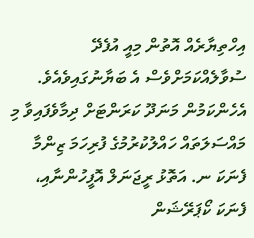އިހްތިޔާރެއް އޮތުން މިއީ އުފެދޭ ސުވާލެއްކަމަށްވެސް އެ ބަޔާނުގައިވެއެވެ.
އެހެންކަމުން މަނަދޫ ކަރަންޓަށް ދިމާވެފައިވާ މި މައްސަލަތައް ހައްލުކުރުމުގެ ފުރިހަމަ ޒިންމާ ފެނަކަ ނ. އަތޮޅު ރީޖަނަލް އޮފީހުންނާއި، ފެނަކަ ކޯޕަރޭޝަން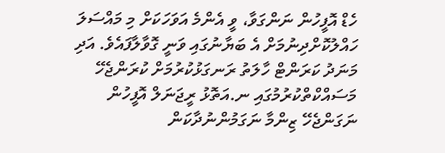ހެޑް އޮފީހުން ނަންގަވާ، ވީ އެންމެ އަވަހަކަށް މި މައްސަލަ ހައްލުކޮށްދިނުމަށް އެ ބަޔާނުގައި ވަނީ ގޮވާލާފައެވެ. އަދި މަނަދު ކަރަންޓް ހާލަތު ރަނގަޅުކުރުމަށް ކުރަންޖެހޭ މަސައްކްތްކުރުމުގައި ނ.އަތޮޅު ރީޖަނަލް އޮފީހުން ނަގަންޖެހޭ ޒިންމާ ނަގަމުންނުދާކަން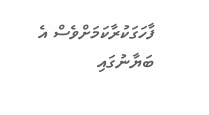ފާހަގަކުރާކަމަށްވެސް އެ ބަޔާނުގައި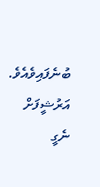ބުނެފައިވެއެވެ.
އަރުޝީފަށް ނެގީ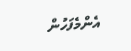އެންމެފަހުން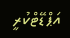އަޕްޑޭޓްކުރީ